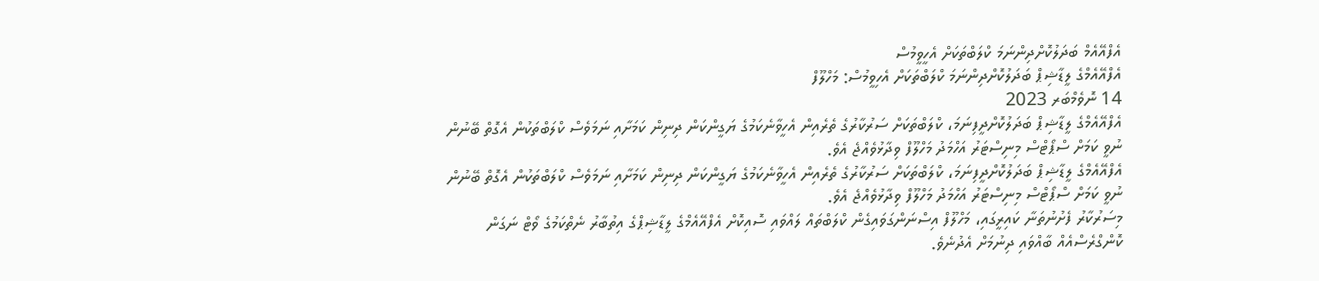އެފްއޭއެމް ބަދަލުކޮށްދިންނަމަ ކްލަބްތަކަށް އެހީވީމުސް
އެފްއޭއެމްގެ ލީޑާޝިޕް ބަދަލުކޮށްދިންނަމަ ކްލަބްތަކަށް އެހިވީމުސް: މަހްލޫފް
14 ނޮވެމްބަރ 2023
އެފްއޭއެމްގެ ލީޑާޝިޕް ބަދަލުކޮށްދީފިނަމަ، ކްލަބްތަކަށް ސަރުކާރުގެ ތެރެއިން އެހީވާނެކަމުގެ ޔަގީންކަން ދިނިން ކަމަށާއި ނަމަވެސް ކްލަބްތަކުން އެގޮތް ބޭނުން ނުވީ ކަމަށް ސްޕޯޓްސް މިނިސްޓަރު އަހްމަދު މަހްލޫފް ވިދާޅުވެއްޖެ އެވެ.
އެފްއޭއެމްގެ ލީޑާޝިޕް ބަދަލުކޮށްދީފިނަމަ، ކްލަބްތަކަށް ސަރުކާރުގެ ތެރެއިން އެހީވާނެކަމުގެ ޔަގީންކަން ދިނިން ކަމަށާއި ނަމަވެސް ކްލަބްތަކުން އެގޮތް ބޭނުން ނުވީ ކަމަށް ސްޕޯޓްސް މިނިސްޓަރު އަހްމަދު މަހްލޫފް ވިދާޅުވެއްޖެ އެވެ.
މިސަރުކާރު ފެށުނުތަނާ ކައިރީގައި، މަހްލޫފް އިސްނަންގަވައިގެން ކްލަބްތައް ލައްވައި ސޮއިކޮށް އެފްއޭއެމްގެ ލީޑާޝިޕްގެ އިތުބާރު ނެތްކަމުގެ ވޯޓް ނަގަން ކޮންގްރެސްއެއް ބާއްވައި ދިނުމަށް އެދުނެވެ.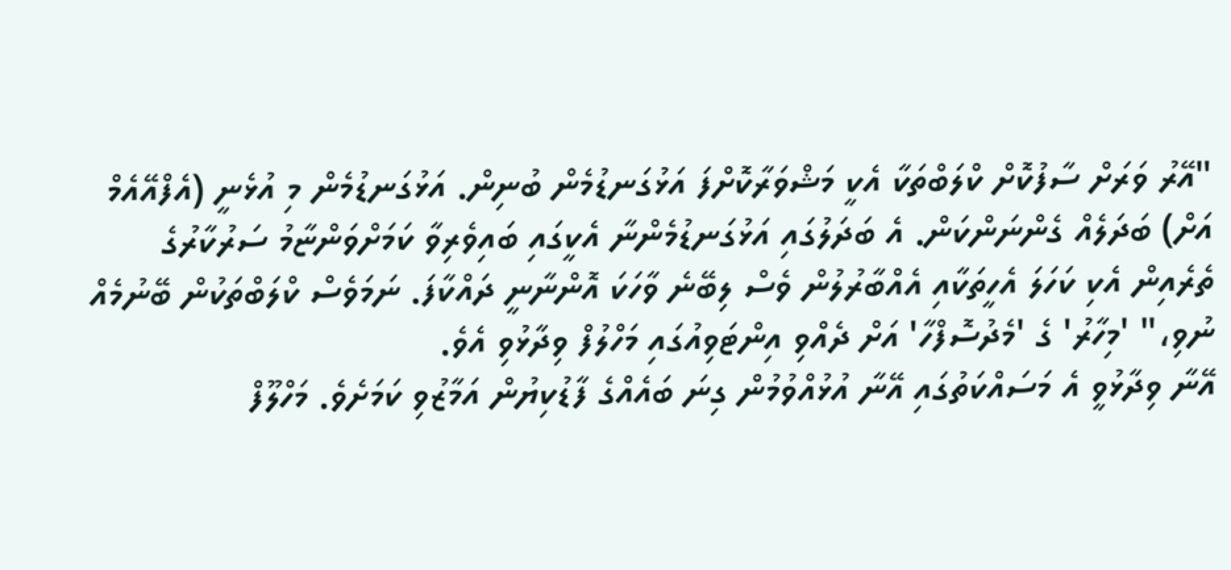"އޭރު ވަރަށް ސާފުކޮށް ކްލަބްތަކާ އެކީ މަޝްވަރާކޮށްފަ އަޅުގަނޑުމެން ބުނިން. އަޅުގަނޑުމެން މި އުޅެނީ (އެފްއޭއެމް އަށް) ބަދަލެއް ގެންނަންކަން. އެ ބަދަލުގައި އަޅުގަނޑުމެންނާ އެކީގައި ބައިވެރިވާ ކަމަށްވަންޏާމު ސަރުކާރުގެ ތެރެއިން އެކި ކަހަލަ އެހީތަކާއި އެއްބާރުލުން ވެސް ލިބޭނެ ވާހަކަ އޮންނާނީ ދައްކާފަ. ނަމަވެސް ކްލަބްތަކުން ބޭނުމެއް ނުވި،" 'މިހާރު' ގެ 'މެދުސޮފްހާ' އަށް ދެއްވި އިންޓަވިއުގައި މަހްލުފް ވިދާޅުވި އެވެ.
އޭނާ ވިދާޅުވީ އެ މަސައްކަތުގައި އޭނާ އުޅުއްވުމުން ގިނަ ބައެއްގެ ފާޑުކިޔުން އަމާޒުވި ކަމަށެވެ. މަހްލޫފް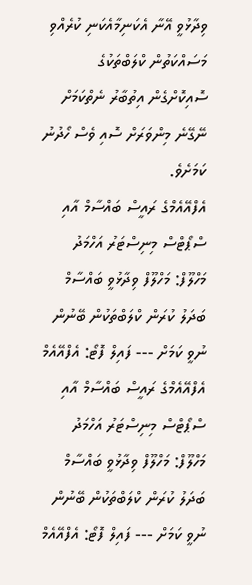ވިދާޅުވީ އޭނާ އެކަނިމާއެކަނި ކުރެއްވި މަސައްކަތުން ކްލަބްތަކުގެ ސޮއިކޮށްގެން އިތުބާރު ނެތްކަމަށް ނޭގޭނެ މިންވަރަށް ސޮއި ވެސް ހޯދުނު ކަމަށެވެ.
އެފްއޭއެމްގެ ރައީސް ބައްސާމް އާއި ސްޕޯޓްސް މިނިސްޓަރު އަހްމަދު މަހްލޫފް: މަހްލޫފް ވިދާޅުވީ ބައްސާމް ބަދަލު ކުރަން ކްލަބްތަކުން ބޭނުން ނުވީ ކަމަށް --- ފައިލް ފޮޓޯ: އެފްއޭއެމް
އެފްއޭއެމްގެ ރައީސް ބައްސާމް އާއި ސްޕޯޓްސް މިނިސްޓަރު އަހްމަދު މަހްލޫފް: މަހްލޫފް ވިދާޅުވީ ބައްސާމް ބަދަލު ކުރަން ކްލަބްތަކުން ބޭނުން ނުވީ ކަމަށް --- ފައިލް ފޮޓޯ: އެފްއޭއެމް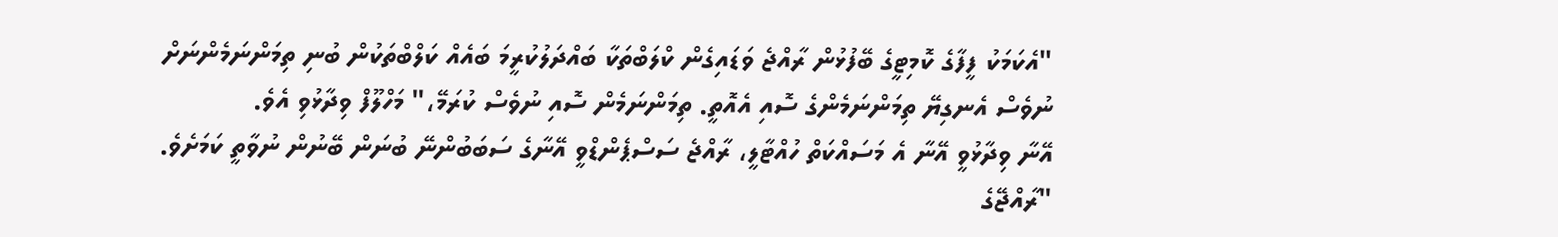"އެކަމަކު ފީފާގެ ކޮމިޓީގެ ބޭފުޅުން ރާއްޖެ ވަޑައިގެން ކްލަބްތަކާ ބައްދަލުކުރީމަ ބައެއް ކަލްބްތަކުން ބުނި ތިމަންނަމެންނަށް ނުވެސް އެނގިޔޭ ތިމަންނަމެންގެ ސޮއި އެއޮތީ. ތިމަންނަމެން ސޮއި ނުވެސް ކުރަމޭ،" މަހްލޫފް ވިދާޅުވި އެވެ.
އޭނާ ވިދާޅުވީ އޭނާ އެ މަސައްކަތް ހުއްޓާލީ، ރާއްޖެ ސަސްޕެންޑްވީ އޭނާގެ ސަބަބުންނޭ ބުނަން ބޭނުން ނުވާތީ ކަމަށެވެ.
"ރާއްޖޭގެ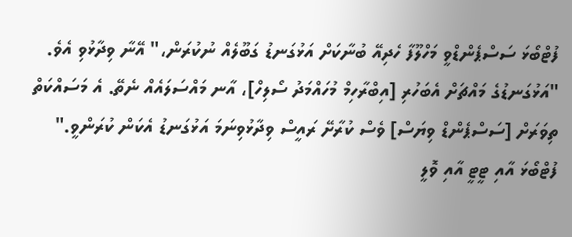ފުޓްބޯޅަ ސަސްޕެންޑްވީ މަހްލޫފާ ހެދިއޭ ބުނާކަށް އަޅުގަނޑު ގަބޫލެއް ނުކުރަން،" އޭނާ ވިދާޅުވި އެވެ.
"އަޅުގަނޑުގެ މައްޗަށް އެބަހުރި [އިބްރާހިމް މުހައްމަދު ސޯލިހް]، އާނ މައްސަލައެއް ނެތޭ. އެ މަސައްކަތް ތިވަރަށް [ސަސްޕެންޑް ވިޔަސް] ވެސް ކުރާށޭ ރައީސް ވިދާޅުވިނަމަ އަޅުގަނޑު އެކަން ކުރަންވީ."
ފުޓްބޯޅަ އާއި ޓީޓީ އާއި ވޮލީ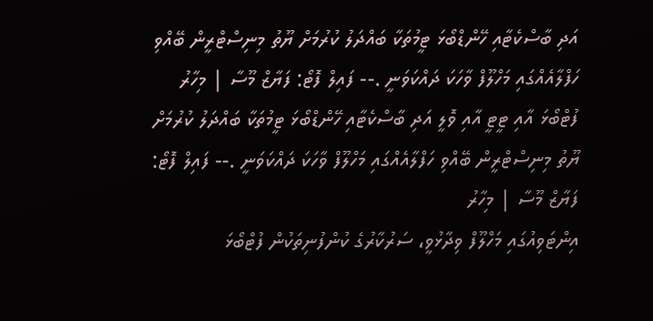އަދި ބާސްކެޓާއި ހޭންޑްބޯޅަ ޓީމުތަކާ ބައްދަލު ކުރުމަށް ޔޫތު މިނިސްޓްރީން ބޭއްވި ހަފްލާއެއްގައި މަހްލޫފް ވާހަކަ ދައްކަވަނީ .-- ފައިލް ފޮޓޯ: ފަޔާޒް މޫސާ | މިހާރު
ފުޓްބޯޅަ އާއި ޓީޓީ އާއި ވޮލީ އަދި ބާސްކެޓާއި ހޭންޑްބޯޅަ ޓީމުތަކާ ބައްދަލު ކުރުމަށް ޔޫތު މިނިސްޓްރީން ބޭއްވި ހަފްލާއެއްގައި މަހްލޫފް ވާހަކަ ދައްކަވަނީ .-- ފައިލް ފޮޓޯ: ފަޔާޒް މޫސާ | މިހާރު
އިންޓަވިއުގައި މަހްލޫފް ވިދާޅުވީ، ސަރުކާރުގެ ކުންފުނިތަކުން ފުޓްބޯޅަ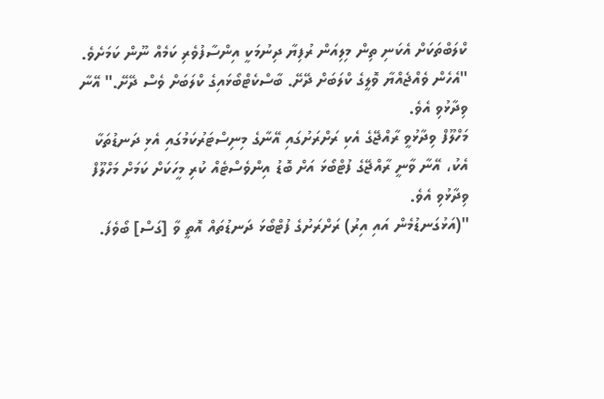ކްލަބްތަކަށް އެކަނި ތިން މިލިއަން ރުފިޔާ ދިނުމަކީ އިންސާފުވެރި ކަމެއް ނޫން ކަމަށެވެ.
"އެހެން ވެއްޖެއްޔާ ވޮލީގެ ކްލަބަށް ދޭށޭ. ބާސްކެޓްބޯޅައިގެ ކްލަބަށް ވެސް ދޭށޭ." އޭނާ ވިދާޅުވި އެވެ.
މަހްލޫފް ވިދާޅުވީ ރާއްޖޭގެ އެކި ރަށްރަށުގައި އޭނާގެ މިނިސްޓަރުކަމުގައި އެޅި ދަނޑުތަކާ އެކު، އޭނާ ވާނީ ރާއްޖޭގެ ފުޓްބޯޅަ އަށް ބޮޑު އިންވެސްޓެއް ކުރި މީހަކަށް ކަމަށް މަހްލޫފް ވިދާޅުވި އެވެ.
"(އަޅުގަނޑުމެން އައި އިރު) ރަށްރަށުގެ ފުޓްބޯޅަ ދަނޑުތައް އޮތީ ވާ [ގަސް] ބޯވެފަ.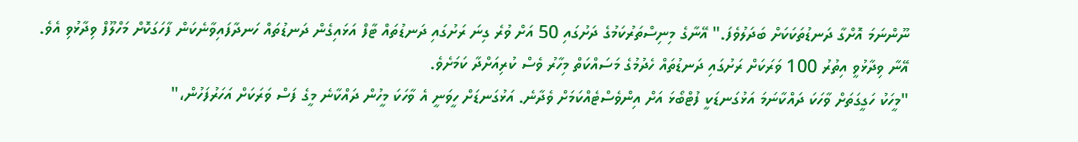ނޫންނަމަ އޮށްގާ ދަނޑުތަކަކަށް ބަދަލުވެފަ." އޭނާގެ މިނިސްތަރުކަމުގެ ދަށުގައި 50 އަށް ވުރެ ގިނަ ރަށުގައި ދަނޑުތައް ޓާފް އަޅައިގެން ދަނޑުތައް ހަނދާފައިވާނެކަން ފާހަގަކޮށް މަހްލޫފް ވިދާޅުވި އެވެ.
އޭނާ ވިދާޅުވީ އިތުރު 100 ވަރަކަށް ރަށުގައި ދަނޑުތައް ހެދުމުގެ މަސައްކަތް މިހާރު ވެސް ކުރިއަށްދާ ކަމަށެވެ.
"މީހަކު ހަގީގަތަށް ވާހަކަ ދައްކާނަމަ އަޅުގަނޑަކީ ފުޓްބޯޅަ އަށް އިންވެސްޓެއްކަމަށް ވެދާނެ. އަޅުގަނޑަށް ހީވަނީ އެ ވާހަކަ މީހުން ދައްކާނެ މީގެ ފަސް ވަރަކަށް އަހަރުފަހުން،"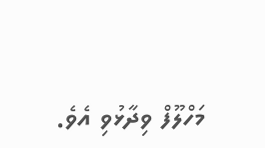މަހްލޫފް ވިދާޅުވި އެވެ.